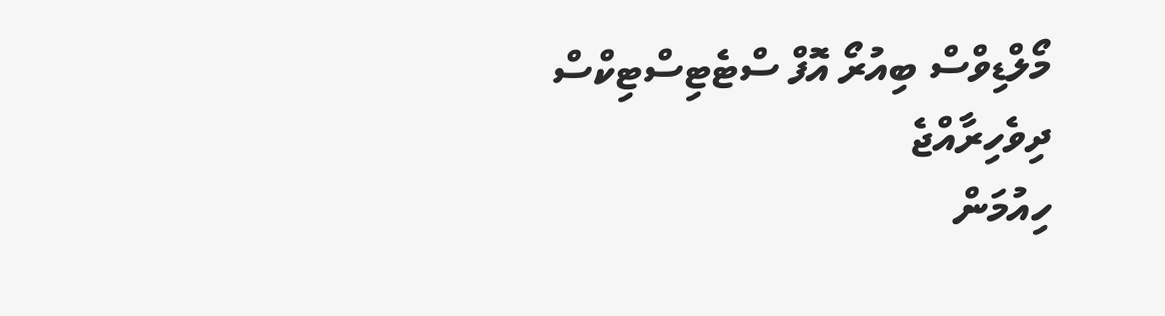މޯލްޑިވްސް ބިއުރޯ އޮފް ސްޓެޓިސްޓިކްސް
ދިވެހިރާއްޖެ
ހިއުމަން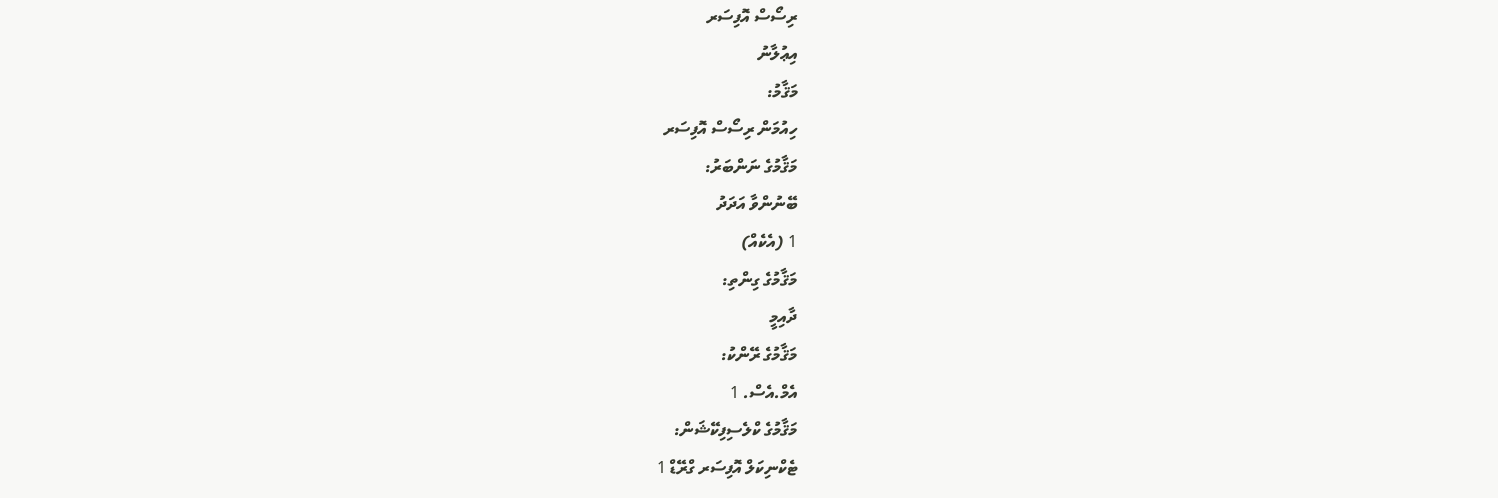ރިސޯސް އޮފިސަރ
އިޢުލާނު
މަޤާމު:
ހިއުމަން ރިސޯސް އޮފިސަރ
މަޤާމުގެ ނަންބަރު:
ބޭނުންވާ އަދަދު
1 (އެކެއް)
މަޤާމުގެ ގިންތި:
ދާއިމީ
މަޤާމުގެ ރޭންކު:
އެމް.އެސް. 1
މަޤާމުގެ ކްލެސިފިކޭޝަން:
ޓެކްނިކަލް އޮފިސަރ ގްރޭޑް 1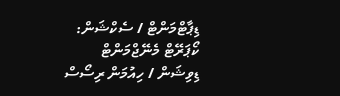ޑިޕާޓްމަންޓް / ސެކްޝަން:
ކޯޕަރޭޓް މެނޭޖްމަންޓް ޑިވިޝަން / ހިއުމަން ރިސޯސް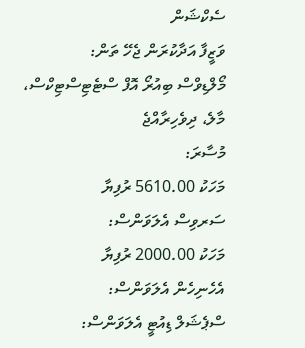ސެކްޝަން
ވަޒީފާ އަދާކުރަން ޖެހޭ ތަން:
މޯލްޑިވްސް ބިއުރޯ އޮފް ސްޓެޓިސްޓިކްސް، މާލެ، ދިވެހިރާއްޖެ
މުސާރަ:
މަހަކު 5610.00 ރުފިޔާ
ސަރވިސް އެލަވަންސް:
މަހަކު 2000.00 ރުފިޔާ
އެހެނިހެން އެލަވަންސް:
ސްޕެޝަލް ޑިއުޓީ އެލަވަންސް: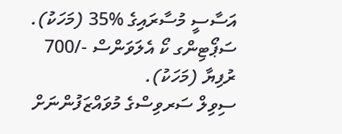އަސާސީ މުސާރައިގެ %35 (މަހަކު).
ސަޕޯޓިންގ ކޯ އެލަވަންސް -/700 ރުފިޔާ (މަހަކު).
ސިވިލް ސަރވިސްގެ މުވައްޒަފުންނަށް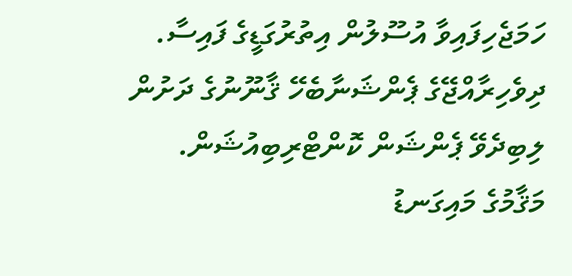ހަމަޖެހިފައިވާ އުސޫލުން އިތުރުގަޑީގެ ފައިސާ.
ދިވެހިރާއްޖޭގެ ޕެންޝަނާބެހޭ ޤާނޫނުގެ ދަށުން ލިބިދެވޭ ޕެންޝަން ކޮންޓްރިބިއުޝަން.
މަޤާމުގެ މައިގަނޑު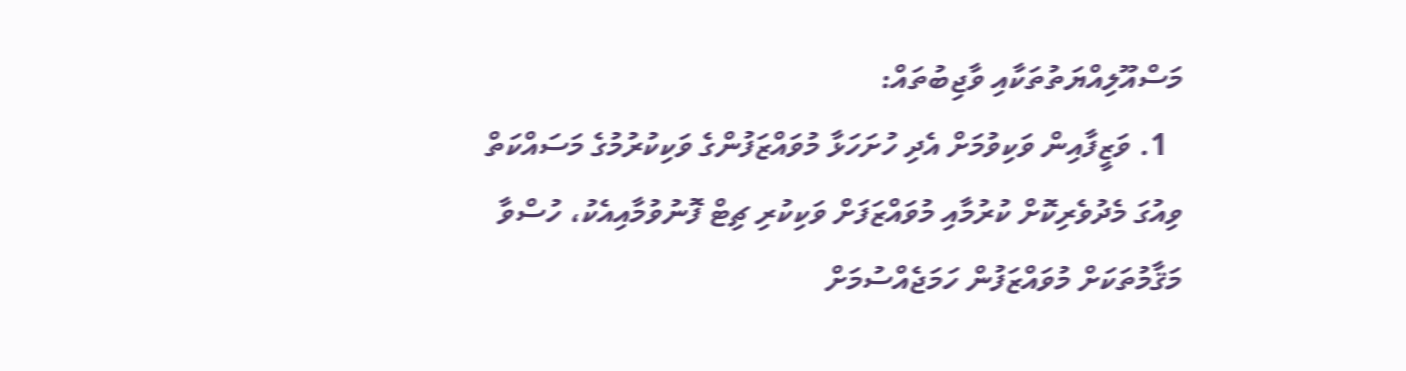މަސްއޫލިއްޔަތުތަކާއި ވާޖިބުތައް:
  1. ވަޒީފާއިން ވަކިވުމަށް އެދި ހުށަހަޅާ މުވައްޒަފުންގެ ވަކިކުރުމުގެ މަސައްކަތް ވިއުގަ މެދުވެރިކޮށް ކުރުމާއި މުވައްޒަފަށް ވަކިކުރި ޗިޓް ފޮނުވުމާއިއެކު، ހުސްވާ މަޤާމުތަކަށް މުވައްޒަފުން ހަމަޖެއްސުމަށް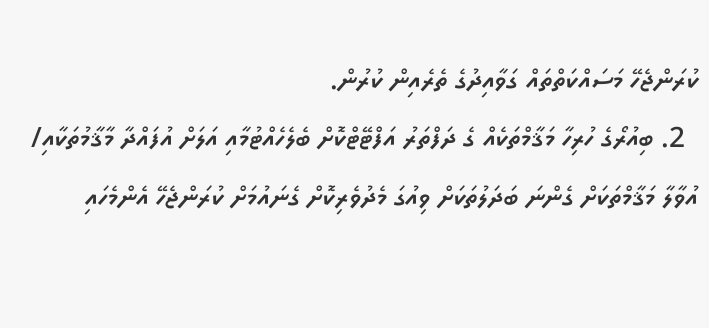ކުރަންޖެހޭ މަސައްކަތްތައް ގަވާއިދުގެ ތެރެއިން ކުރުން.
  2. ބިއުރޯގެ ހުރިހާ މަޤާމްތަކެއް ގެ ދަފްތަރު އަފްޓޭޓްކޮށް ބެލެހެއްޓުމާއި އަލަށް އުފައްދާ މާޤާމުތަކާއި/ އުވާލާ މަޤާމްތަކަށް ގެންނަ ބަދަލުތަކަށް ވިއުގަ މެދުވެރިކޮށް ގެނައުމަށް ކުރަންޖެހޭ އެންމެހައި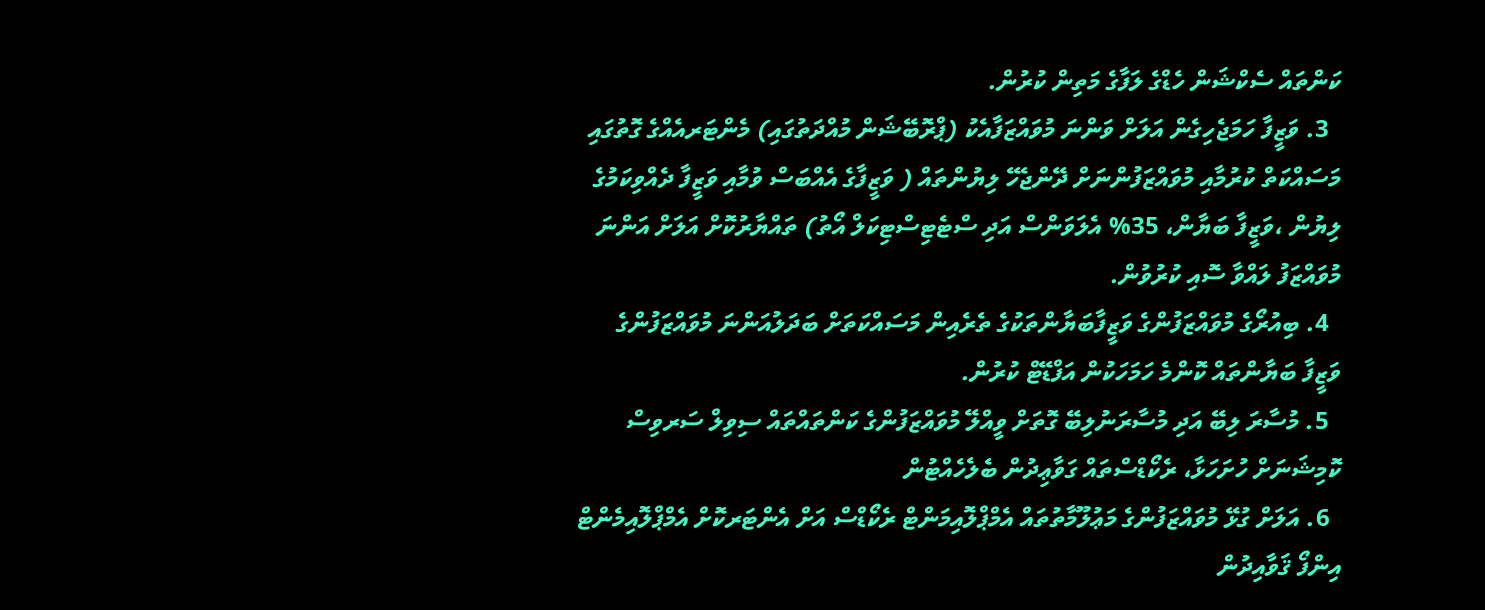ކަންތައް ސެކްޝަން ހެޑްގެ ލަފާގެ މަތިން ކުރުން.
  3. ވަޒީފާ ހަމަޖެހިގެން އަލަށް ވަންނަ މުވައްޒަފާއެކު (ޕްރޮބޭޝަން މުއްދަތުގައި) މެންޓަރއެއްގެ ގޮތުގައި މަސައްކަތް ކުރުމާއި މުވައްޒަފުންނަށް ދޭންޖެހޭ ލިޔުންތައް ( ވަޒީފާގެ އެއްބަސް ވުމާއި ވަޒީފާ ދެއްވިކަމުގެ ލިޔުން ،ވަޒީފާ ބަޔާން، 35% އެލަވަންސް އަދި ސްޓެޓިސްޓިކަލް އޯތު) ތައްޔާރުކޮށް އަލަށް އަންނަ މުވައްޒަފު ލައްވާ ސޮއި ކުރުވުން.
  4. ބިއުރޯގެ މުވައްޒަފުންގެ ވަޒީފާބަޔާންތަކުގެ ތެރެއިން މަސައްކަތަށް ބަދަލުއަންނަ މުވައްޒަފުންގެ ވަޒީފާ ބަޔާންތައް ކޮންމެ ހަމަހަކުން އަފްޑޭޓް ކުރުން.
  5. މުސާރަ ލިބޭ އަދި މުސާރަނުލިބޭ ގޮތަށް ވީއްލޭ މުވައްޒަފުންގެ ކަންތައްތައް ސިވިލް ސަރވިސް ކޮމިޝަނަށް ހުށަހަޅާ، ރެކޯޑްސްތައް ގަވާޢިދުން ބެލެހެއްޓުން
  6. އަލަށް ގުޅޭ މުވައްޒަފުންގެ މަޢުލޫމާތުތައް އެމްޕްލޮއިމަންޓް ރެކޯޑްސް އަށް އެންޓަރކޮށް އެމްޕްލޮއިމެންޓް އިންފޯ ޤަވާއިދުން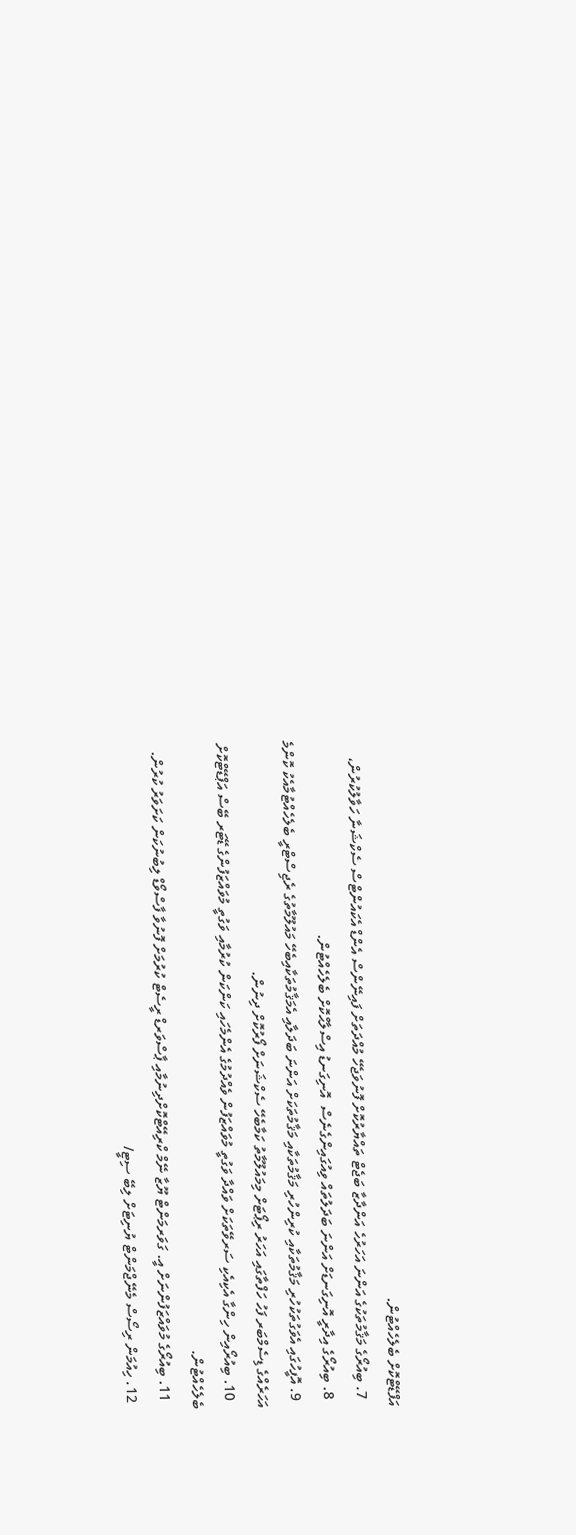އަފްޑޭޓްކޮށް ބެލެހެއްޓުން.
  7. ބިއުރޯގެ މަޤާމުތަކުގެ އަންނަ އަހަރުހެ އަންދާޒާ ބަޖެޓް ތައްޔާރުކޮށް ފޮނުވަޖެހޭ މުއްދަތަށް ފައިނޭންސް އެންޑް އެކައުންޓްސް ސެކްޝަނާ ހަވާލުކުރުން،
  8. ބިއުރޯގެ އިދާރީ އޮނިގަނޑަށް އަންނަ ބަދަލުތައް ވިއުގައިންގެނެސް  އޮނިގަނޑު އިސްލާޙްކޮށް ބެލެހެއްޓުން.
  9. އޮފީހުގައި އެވަގުތަކުހުރި މަޤާމުތަކާއި ކުރިންހުރި މަޤާމުތަކާއި މަޤާމުތަކަށް އަންނަ ބަދަލާއި އެމަޤާމުތަކާއިބެހޭ މައުލޫމާތުގެ ރެޖިސްޓްރީ ބެލެހެއްޓުމާއެކު ކޮންމެ އަހަރެއްގެ ޑިސެމްބަރ ފަހު ހަފްތާގައި އަހަރު ރިޕޯޓަށް މިމައުލޫމާތު ކަމާބެހޭ ސެކްޝަނަށް ފޯރުކޮށް ދިނުން.
  10. ބިއުރޯއިން ހިންގާ އެކިއެކި ސަރވޭތަކަށް ވައްދާ ވަގުތީ މުވައްޒަފުން ވެއްދުމުގެ އެންމެހައި ކަންކަން ކުރުމާއި ވަގުތީ މުވައްޒަފުންގެ ޑޭޓަރ ބޭސް އަޕްޑޭޓްކޮށް ބެލެހެއްޓުން.
  11. ބިއުރޯގެ މުވައްޒަފުންނަށް އީ. ގަވަރމަންޓް ޔޫޒާ ނޭމް ކްރިއޭޓްކޮށްދިނުމާއި ޕާސްވަރޑް ރީސެޓް ކުރުމަށް ފޮނުވާ ފާސްވޯޑް ލިބުނުކަން ކަށަވަރު ކުރުން.
  12. ހިއުމަން ރިސޯސް މެނޭޖްމަންޓް ޔުނިޓަށް ލިބޭ ސިޓީ/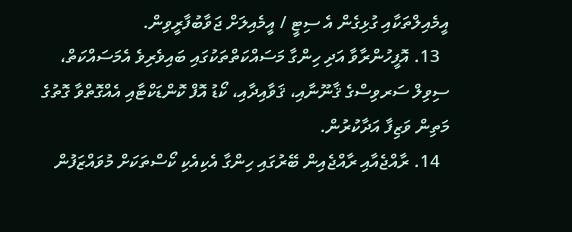އީމެއިލްތަކާއި ގުޅިގެން އެ ސިޓީ / އީމެއިލަށް ޖަވާބުފާރީވިން.
  13. އޮފީހުންރާވާ އަދި ހިންގާ މަސައްކަތްތަކުގައި ބައިވެރިވެ އެމަސައްކަތް، ސިވިލް ސަރވިސްގެ ޤާނޫނާއި، ޤަވާއިދާއި، ކޯޑު އޮފް ކޮންޑަކްޓާއި އެއްގޮތްވާ ގޮތުގެ މަތިން ވަޒިފާ އަދާކުރުން.
  14. ރާއްޖެއާއި ރާއްޖެއިން ބޭރުގައި ހިންގާ އެކިއެކި ކޯސްތަކަށް މުވައްޒަފުން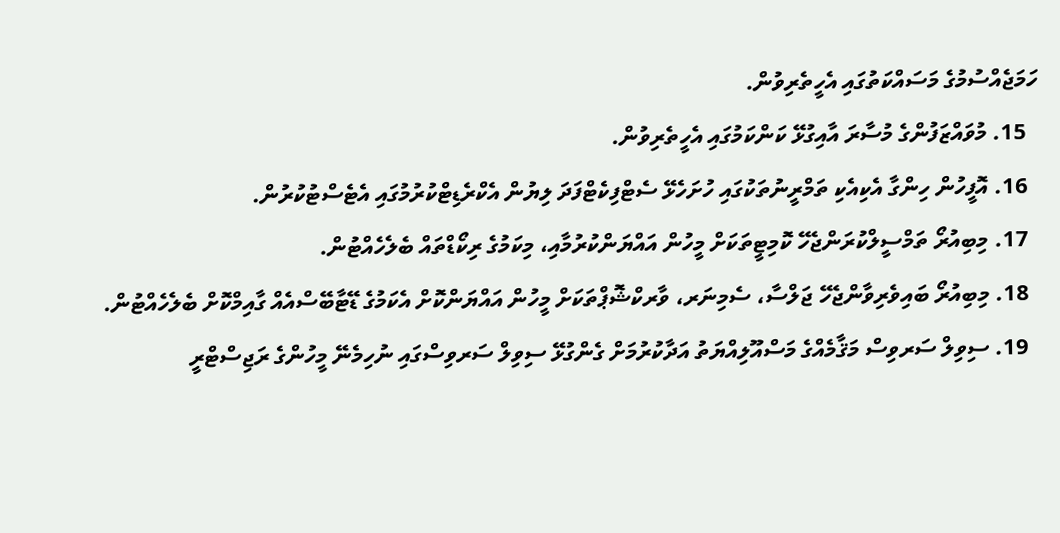ހަމަޖެއްސުމުގެ މަސައްކަތުގައި އެހީތެރިވުން.
  15. މުވައްޒަފުންގެ މުސާރަ އާއިގުޅޭ ކަންކަމުގައި އެހީތެރިވުން.
  16. އޮފީހުން ހިންގާ އެކިއެކި ތަމްރީނުތަކުގައި ހުށަހެޅޭ ސެޓްފިކެޓްފަދަ ލިޔުން އެކްރެޑިޓްކުރުމުގައި އެޓެސްޓުކުރުން.
  17. މިބިއުރޯ ތަމްސީލްކުރަންޖެހޭ ކޮމިޓީތަކަށް މީހުން އައްޔަންކުރުމާއި، މިކަމުގެ ރިކޯޑްތައް ބެލެހެއްޓުން.
  18. މިބިއުރޯ ބައިވެރިވާންޖެހޭ ޖަލްސާ، ސެމިނަރ، ވާރކްޝޮޕްތަކަށް މީހުން އައްޔަންކޮށް އެކަމުގެ ޑޭޓާބޭސްއެއް ގާއިމްކޮށް ބެލެހެއްޓުން.
  19. ސިވިލް ސަރވިސް މަޤާމެއްގެ މަސްއޫލިއްޔަތު އަދާކުރުމަށް ގެންގުޅޭ ސިވިލް ސަރވިސްގައި ނުހިމެނޭ މީހުންގެ ރަޖިސްޓްރީ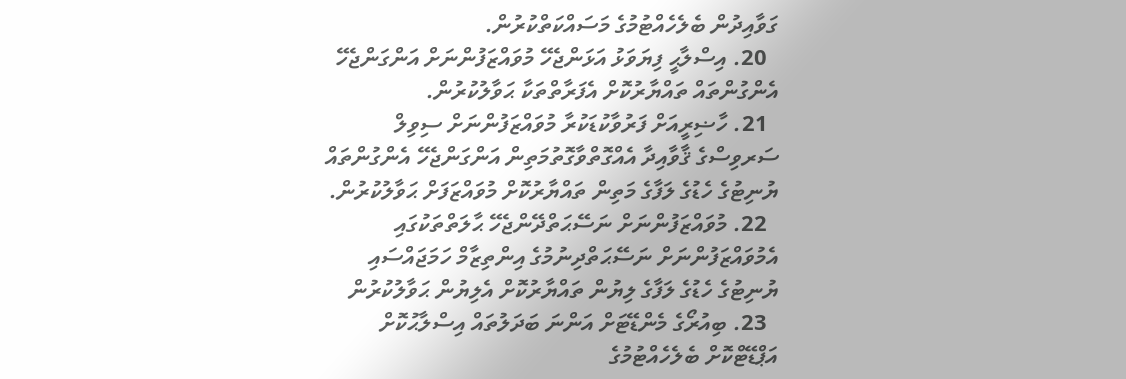ގަވާއިދުން ބެލެހެއްޓުމުގެ މަސައްކަތްކުރުން.
  20. އިސްލާޙީ ފިޔަވަޅު އަޅަންޖެހޭ މުވައްޒަފުންނަށް އަންގަންޖެހޭ އެންގުންތައް ތައްޔާރުކޮށް އެފަރާތްތަކާ ޙަވާލުކުރުން.
  21. ހާޟިރީއަށް ފަރުވާކުޑަކުރާ މުވައްޒަފުންނަށް ސިވިލް ސަރވިސްގެ ޤާވާއިދާ އެއްގޮތްވާގޮތުމަތިން އަންގަންޖެހޭ އެންގުންތައް ޔުނިޓުގެ ހެޑުގެ ލަފާގެ މަތިން ތައްޔާރުކޮށް މުވައްޒަފަށް ޙަވާލުކުރުން.
  22. މުވައްޒަފުންނަށް ނަސޭޙަތްދޭންޖެހޭ ޙާލަތްތަކުގައި އެމުވައްޒަފުންނަށް ނަސޭޙަތްދިނުމުގެ އިންތިޒާމް ހަމަޖައްސައި  ޔުނިޓުގެ ހެޑުގެ ލަފާގެ ލިޔުން ތައްޔާރުކޮށް އެލިޔުން ޙަވާލުކުރުން
  23. ބިއުރޯގެ މެންޑޭޓަށް އަންނަ ބަދަލުތައް އިސްލާޙުކޮށް އަޕްޑޭޓްކޮށް ބެލެހެއްޓުމުގެ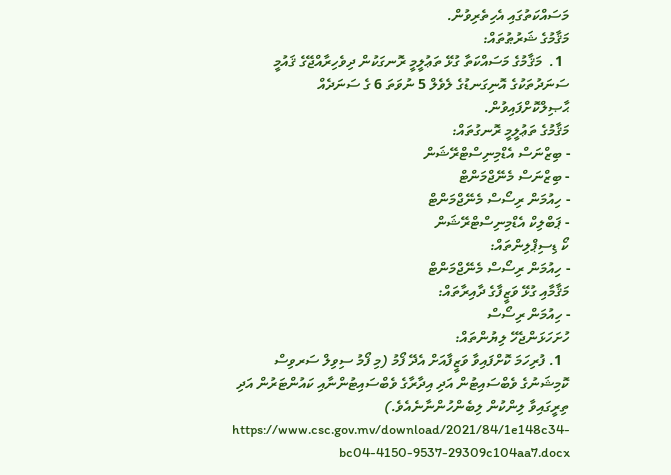މަސައްކަތުގައި އެހިތެރިވުން.
މަޤާމުގެ ޝަރުޠުތައް:
  1.  މަޤާމުގެ މަސައްކަތާ ގުޅޭ ތަޢުލީމީ ރޮނގަކުން ދިވެހިރާއްޖޭގެ ޤައުމީ ސަނަދުތަކުގެ އޮނިގަނޑުގެ ލެވެލް 5 ނުވަތަ 6 ގެ ސަނަދެއް ޙާޞިލްކޮށްފައިވުން.
މަޤާމުގެ ތަޢުލީމީ ރޮނގުތައް:
- ބިޒްނަސް އެޑްމިނިސްޓްރޭޝަން
- ބިޒްނަސް މެނޭޖްމަންޓް
- ހިއުމަން ރިސޯސް މެނޭޖްމަންޓް
- ޕަބްލިކް އެޑްމިނިސްޓްރޭޝަން
ކޯ ޑިސިޕްލިންތައް:
- ހިއުމަން ރިސޯސް މެނޭޖްމަންޓް
މަޤާމާއި ގުޅޭ ވަޒީފާގެ ދާއިރާތައް:
- ހިއުމަން ރިސޯސް
ހުށަހަޅަންޖެހޭ ލިޔުންތައް:
  1. ފުރިހަމަ ކޮށްފައިވާ ވަޒީފާއަށް އެދޭ ފޯމު (މި ފޯމު ސިވިލް ސަރވިސް ކޮމިޝަނުގެ ވެބްސައިޓުން އަދި އިދާރާގެ ވެބްސައިޓުންނާއި ކައުންޓަރުން އަދި ތިރީގައިވާ ލިންކުން ލިބެންހުންނާނެއެވެ.)  https://www.csc.gov.mv/download/2021/84/1e148c34-bc04-4150-9537-29309c104aa7.docx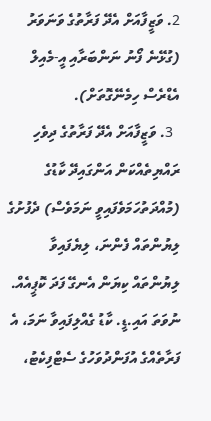2. ވަޒީފާއަށް އެދޭ ފަރާތުގެ ވަނަވަރު (ގުޅޭނެ ފޯނު ނަންބަރާއި އީ-މެއިލް އެޑްރެސް ހިމެނޭގޮތަށް).
  3. ވަޒީފާއަށް އެދޭ ފަރާތުގެ ދިވެހި ރައްޔިތެއްކަން އަންގައިދޭ ކާޑުގެ (މުއްދަތުހަމަވެފައިވީ ނަމަވެސް) ދެފުށުގެ ލިޔުންތައް ފެންނަ، ލިޔެފައިވާ ލިޔުންތައް ކިޔަން އެނގޭ ފަދަ ކޮޕީއެއް. ނުވަތަ އައި.ޑީ. ކާޑު ގެއްލިފައިވާ ނަމަ، އެ ފަރާތެއްގެ އުފަންދުވަހުގެ ސެޓްފިކެޓު،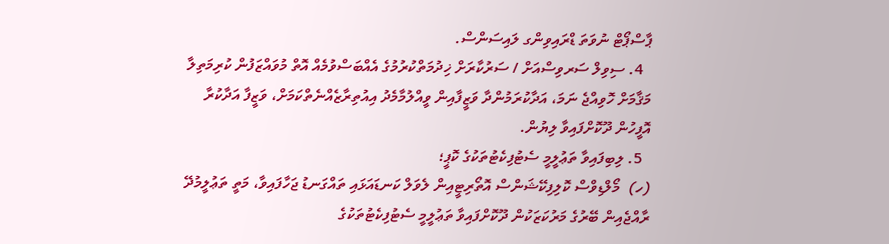ޕާސްޕޯޓް ނުވަތަ ޑްރައިވިންގ ލައިސަންސް.
  4. ސިވިލް ސަރވިސްއަށް / ސަރުކާރަށް ޚިދުމަތްކުރުމުގެ އެއްބަސްވުމެއް އޮތް މުވައްޒަފުން ކުރިމަތިލާ މަޤާމަށް ހޮވިއްޖެ ނަމަ، އަދާކުރަމުންދާ ވަޒީފާއިން ވީއްލުމާމެދު އިއުތިރާޒެއްނެތްކަމަށް، ވަޒީފާ އަދާކުރާ އޮފީހުން ދޫކޮށްފައިވާ ލިޔުން.
  5. ލިބިފައިވާ ތަޢުލީމީ ސެޓުފިކެޓުތަކުގެ ކޮޕީ؛
(ހ)  މޯލްޑިވްސް ކޮލިފިކޭޝަންސް އޮތޯރިޓީއިން ލެވަލް ކަނޑައަޅައި ތައްގަނޑު ޖަހާފައިވާ، މަތީ ތަޢުލީމުދޭ ރާއްޖެއިން ބޭރުގެ މަރުކަޒަކުން ދޫކޮށްފައިވާ ތަޢުލީމީ ސެޓުފިކެޓުތަކުގެ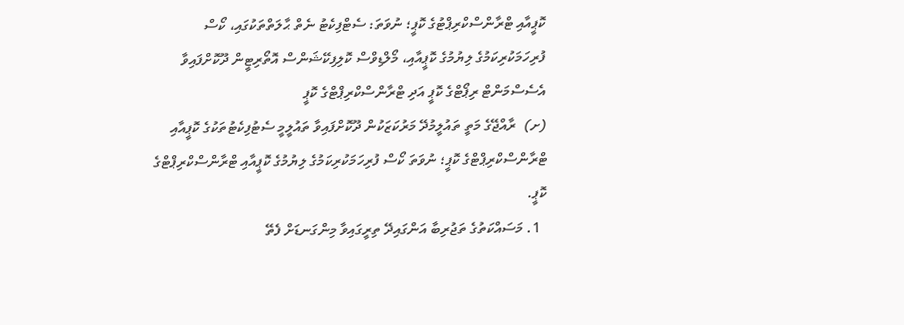ކޮޕީއާއި ޓްރާންސްކްރިޕްޓުގެ ކޮޕީ؛ ނުވަތަ: ސެޓްފިކެޓު ނެތް ޙާލަތްތަކުގައި، ކޯސް ފުރިހަމަކުރިކަމުގެ ލިޔުމުގެ ކޮޕީއާއި، މޯލްޑިވްސް ކޮލިފިކޭޝަންސް އޮތޯރިޓީން ދޫކޮށްފައިވާ އެސެސްމަންޓް ރިޕޯޓްގެ ކޮޕީ އަދި ޓްރާންސްކްރިޕްޓްގެ ކޮޕީ
(ށ)  ރާއްޖޭގެ މަތީ ތައުލީމުދޭ މަރުކަޒަކުން ދޫކޮށްފައިވާ ތައުލީމީ ސެޓުފިކެޓުތަކުގެ ކޮޕީއާއި ޓްރާންސްކްރިޕްޓްގެ ކޮޕީ؛ ނުވަތަ ކޯސް ފުރިހަމަކުރިކަމުގެ ލިޔުމުގެ ކޮޕީއާއި ޓްރާންސްކްރިޕްޓްގެ ކޮޕީ.
  1. މަސައްކަތުގެ ތަޖުރިބާ އަންގައިދޭ ތިރީގައިވާ މިންގަނޑަށް ފެތޭ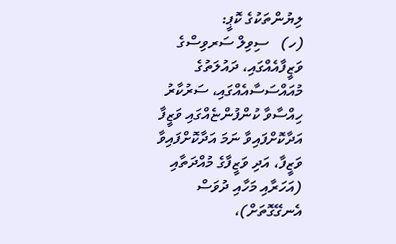ލިޔުންތަކުގެ ކޮޕީ:
(ހ)   ސިވިލް ސަރވިސްގެ ވަޒީފާއެއްގައި، ދައުލަތުގެ މުއައްސަސާއެއްގައި، ސަރުކާރު ހިއްސާވާ ކުންފުންޏެއްގައި ވަޒީފާ އަދާކޮށްފައިވާ ނަމަ އަދާކޮށްފައިވާ ވަޒީފާ، އަދި ވަޒީފާގެ މުއްދަތާއި (އަހަރާއި މަހާއި ދުވަސް އެނގޭގޮތަށް)،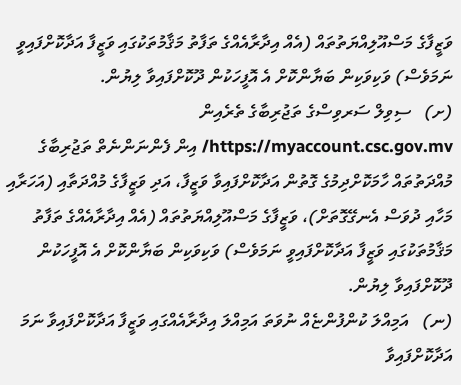ވަޒީފާގެ މަސްއޫލިއްޔަތުތައް (އެއް އިދާރާއެއްގެ ތަފާތު މަޤާމުތަކުގައި ވަޒީފާ އަދާކޮށްފައިވީ ނަމަވެސް) ވަކިވަކިން ބަޔާންކޮށް އެ އޮފީހަކުން ދޫކޮށްފައިވާ ލިޔުން.
(ށ)   ސިވިލް ސަރވިސްގެ ތަޖުރިބާގެ ތެރެއިން https://myaccount.csc.gov.mv/ އިން ފެންނަންނެތް ތަޖުރިބާގެ މުއްދަތުތައް ހާމަކޮށްދިމުގެ ގޮތުން އަދާކޮށްފައިވާ ވަޒީފާ، އަދި ވަޒީފާގެ މުއްދަތާއި (އަހަރާއި މަހާއި ދުވަސް އެނގޭގޮތަށް)، ވަޒީފާގެ މަސްއޫލިއްޔަތުތައް (އެއް އިދާރާއެއްގެ ތަފާތު މަޤާމުތަކުގައި ވަޒީފާ އަދާކޮށްފައިވީ ނަމަވެސް) ވަކިވަކިން ބަޔާންކޮށް އެ އޮފީހަކުން ދޫކޮށްފައިވާ ލިޔުން.
(ނ)   އަމިއްލަ ކުންފުންޏެއް ނުވަތަ އަމިއްލަ އިދާރާއެއްގައި ވަޒީފާ އަދާކޮށްފައިވާ ނަމަ އަދާކޮށްފައިވާ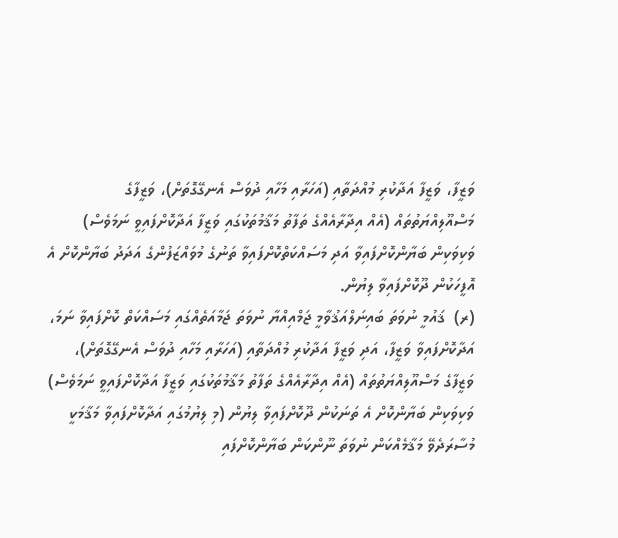ވަޒީފާ، ވަޒީފާ އަދާކުރި މުއްދަތާއި (އަހަރާއި މަހާއި ދުވަސް އެނގޭގޮތަށް)، ވަޒީފާގެ މަސްއޫލިއްޔަތުތައް (އެއް އިދާރާއެއްގެ ތަފާތު މަޤާމުތަކުގައި ވަޒީފާ އަދާކޮށްފައިވީ ނަމަވެސް) ވަކިވަކިން ބަޔާންކޮށްފައިވާ އަދި މަސައްކަތްކޮށްފައިވާ ތަނުގެ މުވައްޒަފުންގެ އަދަދު ބަޔާންކޮށް އެ އޮފީހަކުން ދޫކޮށްފައިވާ ލިޔުން.
(ރ)  ޤައުމީ ނުވަތަ ބައިނަލްއަޤުވާމީ ޖަމްއިއްޔާ ނުވަތަ ޖަމާއަތެއްގައި މަސައްކަތް ކޮށްފައިވާ ނަމަ، އަދާކޮށްފައިވާ ވަޒީފާ، އަދި ވަޒީފާ އަދާކުރި މުއްދަތާއި (އަހަރާއި މަހާއި ދުވަސް އެނގޭގޮތަށް)، ވަޒީފާގެ މަސްއޫލިއްޔަތުތައް (އެއް އިދާރާއެއްގެ ތަފާތު މަޤާމުތަކުގައި ވަޒީފާ އަދާކޮށްފައިވީ ނަމަވެސް) ވަކިވަކިން ބަޔާންކޮށް އެ ތަނަކުން ދޫކޮށްފައިވާ ލިޔުން (މި ލިޔުމުގައި އަދާކޮށްފައިވާ މަޤާމަކީ މުސާރަދެވޭ މަޤާމެއްކަން ނުވަތަ ނޫންކަން ބަޔާންކޮށްފައި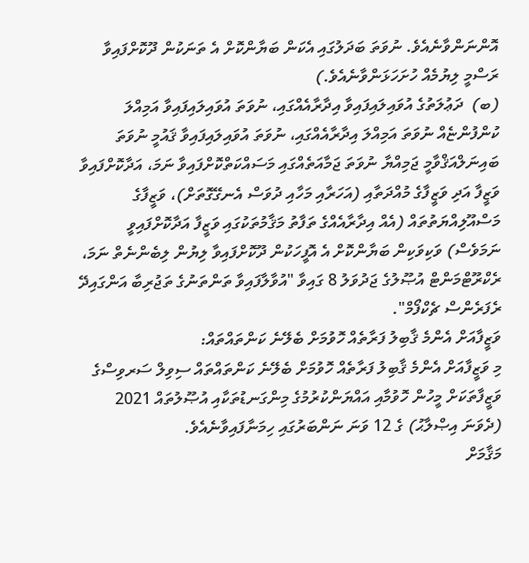އޮންނަންވާނެއެވެ. ނުވަތަ ބަދަލުގައި އެކަން ބަޔާންކޮށް އެ ތަނަކުން ދޫކޮށްފައިވާ ރަސްމީ ލިޔުމެއް ހުށަހަޅަންވާނެއެވެ.)
(ބ)  ދަޢުލަތުގެ އުވައިލައިފައިވާ އިދާރާއެއްގައި، ނުވަތަ އުވައިލައިފައިވާ އަމިއްލަ ކުންފުންޏެއް ނުވަތަ އަމިއްލަ އިދާރާއެއްގައި، ނުވަތަ އުވައިލައިފައިވާ ޤައުމީ ނުވަތަ ބައިނަލްއަޤްވާމީ ޖަމިއްޔާ ނުވަތަ ޖަމާއަތެއްގައި މަސައްކަތްކޮށްފައިވާ ނަމަ، އަދާކޮށްފައިވާ ވަޒީފާ އަދި ވަޒީފާގެ މުއްދަތާއި (އަހަރާއި މަހާއި ދުވަސް އެނގޭގޮތަށް)، ވަޒީފާގެ މަސްއޫލިއްޔަތުތައް (އެއް އިދާރާއެއްގެ ތަފާތު މަޤާމުތަކުގައި ވަޒީފާ އަދާކޮށްފައިވީ ނަމަވެސް) ވަކިވަކިން ބަޔާންކޮށް އެ އޮފީހަކުން ދޫކޮށްފައިވާ ލިޔުން ލިބެންނެތް ނަމަ، ރެކްރޫޓްމަންޓް އުޞޫލުގެ ޖަދުވަލު 8 ގައިވާ "އުވާލާފައިވާ ތަންތަނުގެ ތަޖުރިބާ އަންގައިދޭ ރެފަރެންސް ޗެކްފޯމް".
ވަޒީފާއަށް އެންމެ ޤާބިލު ފަރާތެއް ހޮވުމަށް ބެލޭނެ ކަންތައްތައް:
މި ވަޒީފާއަށް އެންމެ ޤާބިލު ފަރާތެއް ހޮވުމަށް ބެލޭނެ ކަންތައްތައް ސިވިލް ސަރވިސްގެ ވަޒީފާތަކަށް މީހުން ހޮވުމާއި އައްޔަންކުރުމުގެ މިންގަނޑުތަކާއި އުޞޫލުތައް 2021 (ދެވަނަ އިޞްލާޙު) ގެ 12 ވަނަ ނަންބަރުގައި ހިމަނާފައިވާނެއެވެ.
މަޤާމަށް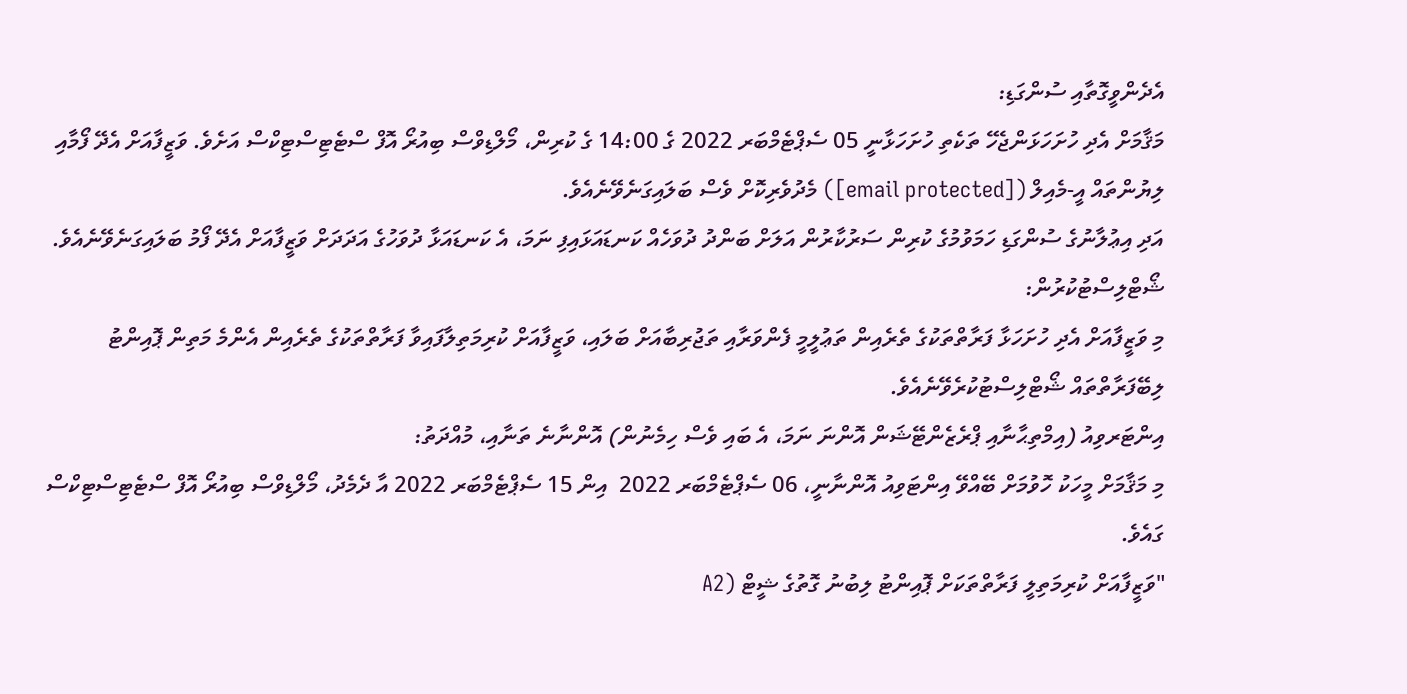އެދެންވީގޮތާއި ސުންގަޑި:
މަޤާމަށް އެދި ހުށަހަޅަންޖެހޭ ތަކެތި ހުށަހަޅާނީ 05 ސެޕްޓެމްބަރ 2022 ގެ 14:00 ގެ ކުރިން، މޯލްޑިވްސް ބިއުރޯ އޮފް ސްޓެޓިސްޓިކްސް އަށެވެ. ވަޒީފާއަށް އެދޭ ފޯމާއި ލިޔުންތައް އީ-މެއިލް ([email protected]) މެދުވެރިކޮށް ވެސް ބަލައިގަނެވޭނެއެވެ.
އަދި އިޢުލާނުގެ ސުންގަޑި ހަމަވުމުގެ ކުރިން ސަރުކާރުން އަލަށް ބަންދު ދުވަހެއް ކަނޑައަޅައިފި ނަމަ، އެ ކަނޑައަޅާ ދުވަހުގެ އަދަދަށް ވަޒީފާއަށް އެދޭ ފޯމު ބަލައިގަނެވޭނެއެވެ.
ޝޯޓްލިސްޓުކުރުން:
މި ވަޒީފާއަށް އެދި ހުށަހަޅާ ފަރާތްތަކުގެ ތެރެއިން ތަޢުލީމީ ފެންވަރާއި ތަޖުރިބާއަށް ބަލައި، ވަޒީފާއަށް ކުރިމަތިލާފައިވާ ފަރާތްތަކުގެ ތެރެއިން އެންމެ މަތިން ޕޮއިންޓު ލިބޭފަރާތްތައް ޝޯޓްލިސްޓުކުރެވޭނެއެވެ.
އިންޓަރވިއު (އިމްތިޙާނާއި ޕްރެޒެންޓޭޝަން އޮންނަ ނަމަ، އެ ބައި ވެސް ހިމެނުން) އޮންނާނެ ތަނާއި، މުއްދަތު:
މި މަޤާމަށް މީހަކު ހޮވުމަށް ބޭއްވޭ އިންޓަވިއު އޮންނާނީ، 06 ސެޕްޓެމްބަރ 2022  އިން 15 ސެޕްޓެމްބަރ 2022 އާ ދެމެދު، މޯލްޑިވްސް ބިއުރޯ އޮފް ސްޓެޓިސްޓިކްސް ގައެވެ.
"ވަޒީފާއަށް ކުރިމަތިލީ ފަރާތްތަކަށް ޕޮއިންޓު ލިބުނު ގޮތުގެ ޝީޓް (A2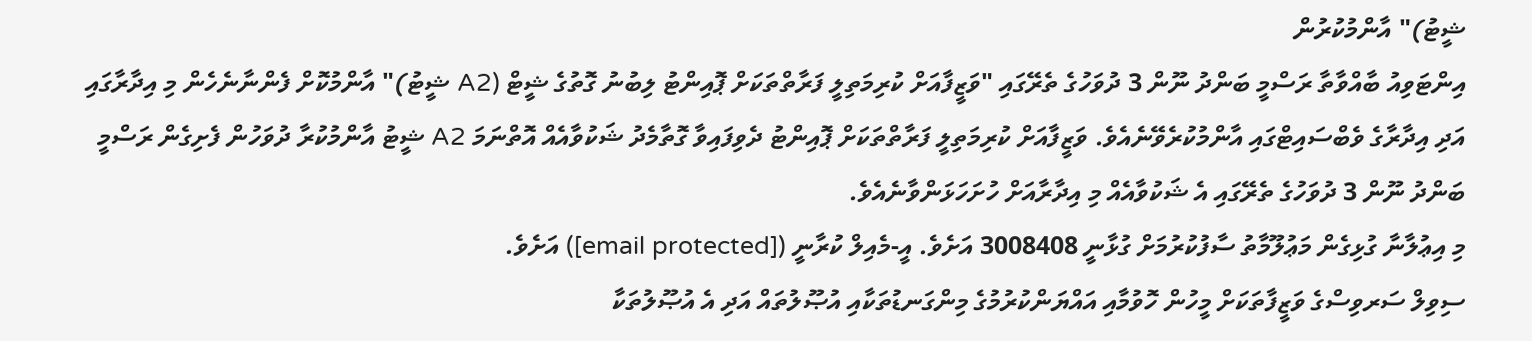ޝީޓު)" އާންމުކުރުން
އިންޓަވިއު ބާއްވާތާ ރަސްމީ ބަންދު ނޫން 3 ދުވަހުގެ ތެރޭގައި "ވަޒީފާއަށް ކުރިމަތިލީ ފަރާތްތަކަށް ޕޮއިންޓު ލިބުނު ގޮތުގެ ޝީޓް (A2 ޝީޓު)" އާންމުކޮށް ފެންނާނެހެން މި އިދާރާގައި އަދި އިދާރާގެ ވެބްސައިޓްގައި އާންމުކުރެވޭނެއެވެ. ވަޒީފާއަށް ކުރިމަތިލީ ފަރާތްތަކަށް ޕޮއިންޓު ދެވިފައިވާ ގޮތާމެދު ޝަކުވާއެއް އޮތްނަމަ A2 ޝީޓު އާންމުކުރާ ދުވަހުން ފެށިގެން ރަސްމީ ބަންދު ނޫން 3 ދުވަހުގެ ތެރޭގައި އެ ޝަކުވާއެއް މި އިދާރާއަށް ހުށަހަޅަންވާނެއެވެ.
މި އިޢުލާނާ ގުޅިގެން މަޢުލޫމާތު ސާފުކުރުމަށް ގުޅާނީ 3008408 އަށެވެ. އީ-މެއިލް ކުރާނީ ([email protected]) އަށެވެ.
ސިވިލް ސަރވިސްގެ ވަޒީފާތަކަށް މީހުން ހޮވުމާއި އައްޔަންކުރުމުގެ މިންގަނޑުތަކާއި އުޞޫލުތައް އަދި އެ އުޞޫލުތަކާ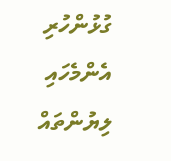ގުޅުންހުރި އެންމެހައި ލިޔުންތައް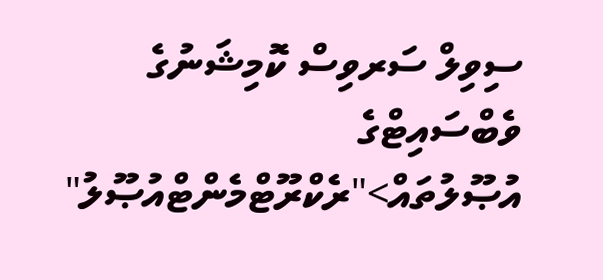ސިވިލް ސަރވިސް ކޮމިޝަނުގެ ވެބްސައިޓްގެ އުޞޫލުތައް>"ރެކްރޫޓްމެންޓްއުޞޫލު"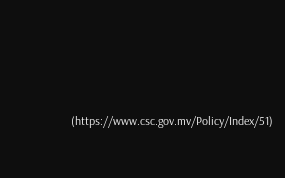(https://www.csc.gov.mv/Policy/Index/51)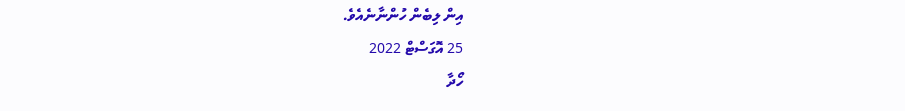އިން ލިބެން ހުންނާނެއެވެ.
25 އޮގަސްޓް 2022
ހޯދާ